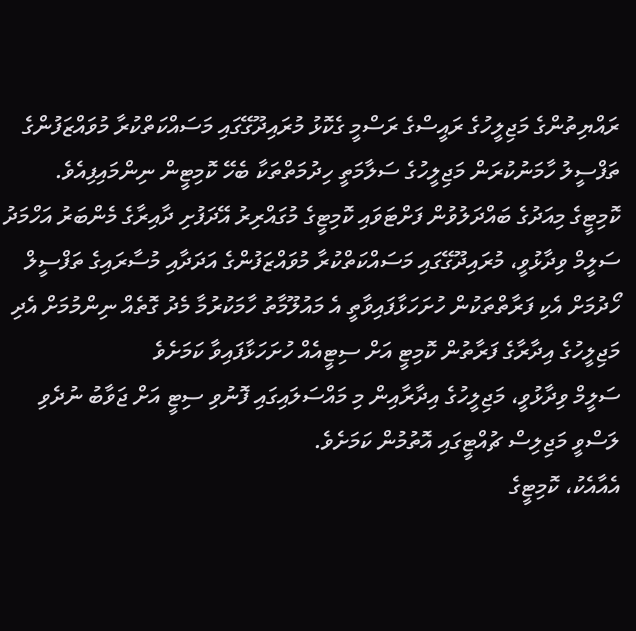ރައްޔިތުންގެ މަޖިލީހުގެ ރައީސްގެ ރަސްމީ ގެކޮޅު މުރައިދޫގޭގައި މަސައްކަތްކުރާ މުވައްޒަފުންގެ ތަފްސީލު ހާމަނުކުރަން މަޖިލީހުގެ ސަލާމަތީ ހިދުމަތްތަކާ ބެހޭ ކޮމިޓީން ނިންމައިފިއެވެ.
ކޮމިޓީގެ މިއަދުގެ ބައްދަލުވުން ފަށްޓަވައި ކޮމިޓީގެ މުގައްރިރު އޭދަފުށި ދާއިރާގެ މެންބަރު އަހްމަދު ސަލީމް ވިދާޅުވީ، މުރައިދޫގޭގައި މަސައްކަތްކުރާ މުވައްޒަފުންގެ އަދަދާއި މުސާރައިގެ ތަފްސީލް ހޯދުމަށް އެކި ފަރާތްތަކުން ހުށަހަޅާފައިވާތީ އެ މައުލޫމާތު ހާމަކުރުމާ މެދު ގޮތެއް ނިންމުމަށް އެދި މަޖިލީހުގެ އިދާރާގެ ފަރާތުން ކޮމިޓީ އަށް ސިޓީއެއް ހުށަހަޅާފައިވާ ކަމަށެވެ
ސަލީމް ވިދާޅުވީ، މަޖިލީހުގެ އިދާރާއިން މި މައްސަލައިގައި ފޮނުވި ސިޓީ އަށް ޖަވާބު ނުދެވި ލަސްވީ މަޖިލިސް ޗުއްޓީގައި އޮތުމުން ކަމަށެވެ.
އެއާއެކު، ކޮމިޓީގެ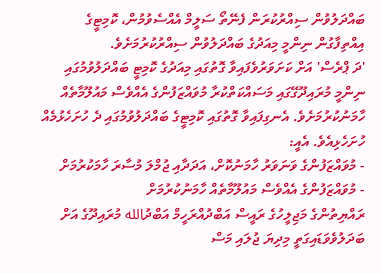ބައްދަލުވުން ސިއްރުކުރަން ފެނޭތޯ ސަލީމް އެއްސެވުމުން، ކޮމިޓީގެ އިއްތިފާގުން ނިންމީ މިއަދުގެ ބައްދަލުވުން ސިއްރުކުރުމަށެވެ.
'ދަ ޕްރެސް' އަށް ކަށަވަރުވެފައިވާ ގޮތުގައި މިއަދުގެ ކޮމިޓީ ބައްދަލުވުމުގައި ނިންމީ މުރައިދޫގޭގައި މަސައްކަތްކުރާ މުވައްޒަފުންގެ އެއްވެސް މައުލޫމާތެއް ހާމަނުކުރުމަށެވެ. އެނގިފައިވާ ގޮތުގައި ކޮމިޓީގެ ބައްދަލުވުމުގައި ދެ ހުށަހެޅުމެއް ހުށަހެޅިއެވެ. އެއީ:
- މުވައްޒަފުންގެ ވަނަވަރު ހާމަނުކޮށް، އަދަދާއި ޖުމްލަ މުސާރަ ހާމަކުރުމަށް
- މުވައްޒަފުންގެ އެއްވެސް މައުލޫމާތެއް ހާމަނުކުރުމަށް
ރައްޔިތުންގެ މަޖިލީހުގެ ރައީސް އަބްދުއްރަހީމް އަބްދުالله މުރައިދޫގެ އަށް ބަދަލުވެވަޑައިގަތީ މިދިޔަ ޖުލައި މަސް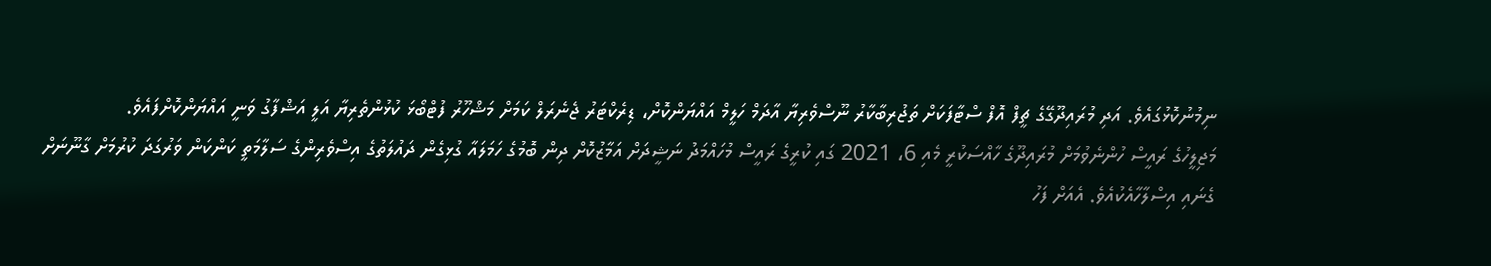ނިމުނުކޮޅުގައެވެ. އަދި މުރައިދޫގޭގެ ޗީފް އޮފް ސްޓާފަކަށް ތަޖުރިބާކާރު ނޫސްވެރިޔާ އާދަމް ހަލީމް އައްޔަންކޮށް، ޑިރެކްޓަރު ޖެނެރަލް ކަމަށް މަޝްހޫރު ފުޓްބޯޅަ ކުޅުންތެރިޔާ އަލީ އަޝްފާގު ވަނީ އައްޔަންކޮށްފައެވެ.
މަޖިލީހުގެ ރައީސް ހުންނެވުމަށް މުރައިދޫގެ ހާއްސަކުރީ މެއި 6، 2021 ގައި ކުރީގެ ރައީސް މުހައްމަދު ނަޝީދަށް އަމާޒުކޮށް ދިން ބޮމުގެ ހަމަލައާ ގުޅިގެން ދައުލަތުގެ އިސްވެރިންގެ ސަލާމަތީ ކަންކަން ވަރުގަދަ ކުރުމަށް ގާނޫނަށް ގެނައި އިސްލާހާއެކުއެވެ. އެއަށް ފަހު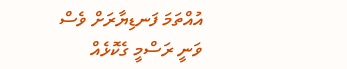އުއްތަމަ ފަނޑިޔާރަށް ވެސް ވަނީ ރަސްމީ ގެކޮޅެއް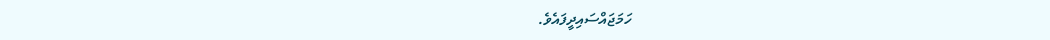ހަމަޖައްސައިދީފައެވެ.